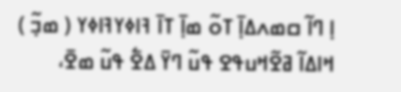ߊ߲ ߣߊ߬ ߛߘߍߡߊ߲߫ ߠߋ߬ ߘߊ߲߫ ߠߊ߫ ߔߊߦߌߔߊߦߌ ( ߘߏ߲߬ ) ߞߊߡߊ߬ ߥߐ߬ߞߎߟߐ ߟߎ߬ ߣߌ߫ ߡߐ߱ ߟߎ߬ ߘߐ߫،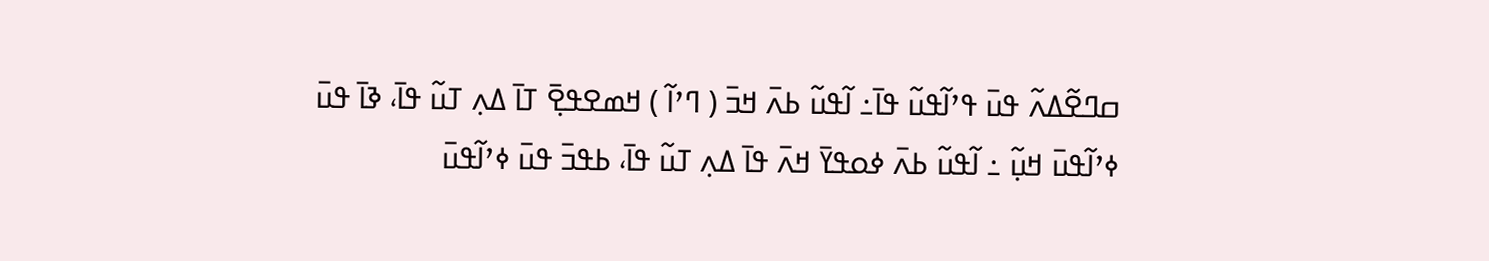ߛߣߐ߬ߡߍ߬ ߟߎ߫ ߟߴߊ߬ߟߎ߬ ߟߊ߫߸ ߊ߬ߟߎ߬ ߕߍ߫ ߞߏ߫ ( ߣߴߊ߬ ) ߞߘߐߟߐ߲߫ ߠߊ߫ ߡߍ߲ ߠߎ߬ ߟߊ߫، ߢߊ߫ ߟߎ߫ ߦߴߊ߬ߟߎ߫ ߞߎ߲߬ ߸ ߊ߬ߟߎ߬ ߕߍ߫ ߦߋߟߌ߫ ߞߍ߫ ߟߊ߫ ߡߍ߲ ߠߎ߬ ߟߊ߫، ߕߟߏ߫ ߟߎ߫ ߦߴߊ߬ߟߎ߫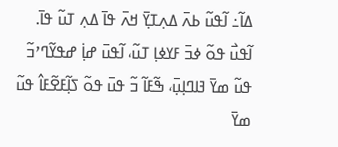ߡߊ߬߸ ߊ߬ߟߎ߬ ߕߍ߫ ߡߍ߲ߠߌ߲߫ ߞߍ߫ ߟߊ߫ ߡߍ߲ ߠߎ߬ ߟߊ߫. ߊ߬ߟߎ߯ ߟߋ߬ ߦߏ߫ ߓߌߦߊ߲ ߠߎ߬، ߊ߬ߟߎ߫ ߝߊ߲߭ ߝߟߌ߬ߣߴߏ߬ ߟߎ߬ ߘߌ߫ ߔߊߣߊ߲ߎ߲߫، ߒ߬ߓߊ߬ ߏ߬ ߟߎ߫ ߟߋ߬ ߖߊ߲߬ߓߐ߬ߓߊ߮ ߟߎ߬ ߘߌ߫